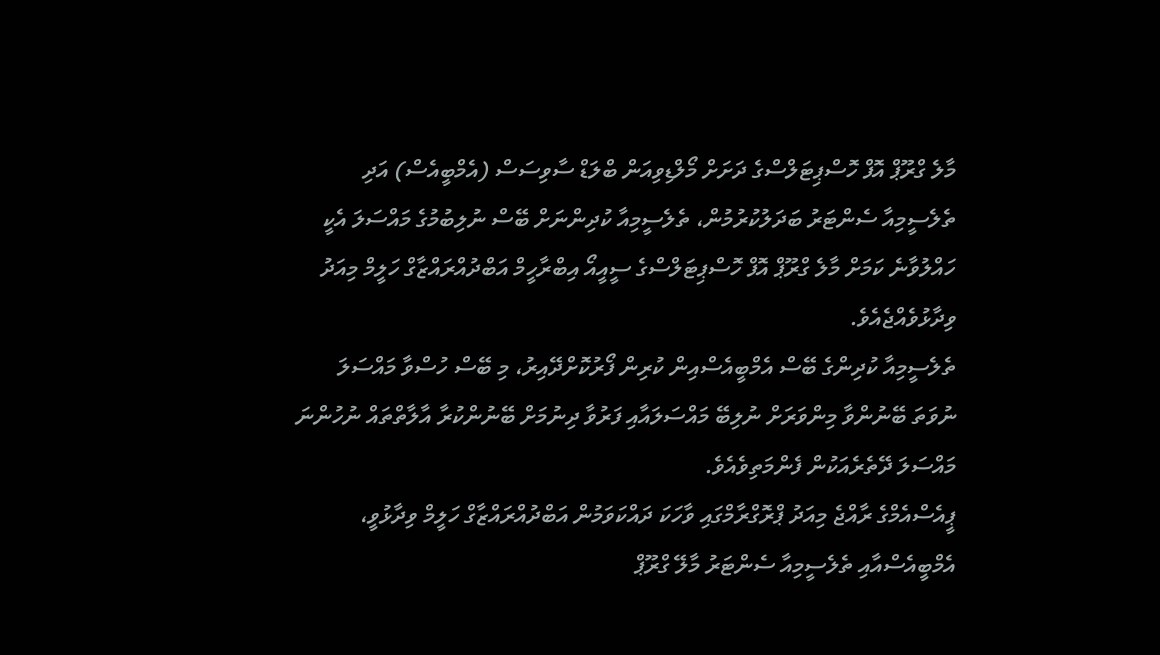މާލެ ގްރޫޕް އޮފް ހޮސްޕިޓަލްސްގެ ދަށަށް މޯލްޑިވިއަން ބްލަޑް ސާވިސަސް (އެމްބީއެސް) އަދި ތެލެސީމިއާ ސެންޓަރު ބަދަލުކުރުމުން، ތެލެސީމިއާ ކުދިންނަށް ބޭސް ނުލިބުމުގެ މައްސަލަ އެކީ ހައްލުވާނެ ކަމަށް މާލެ ގްރޫޕް އޮފް ހޮސްޕިޓަލްސްގެ ސީއީއޯ އިބްރާހީމް އަބްދުއްރައްޒާގް ހަލީމް މިއަދު ވިދާޅުވެއްޖެއެވެ.
ތެލެސީމިއާ ކުދިންގެ ބޭސް އެމްބީއެސްއިން ކުރިން ފޯރުކޮށްދޭއިރު، މި ބޭސް ހުސްވާ މައްސަލަ ނުވަތަ ބޭނުންވާ މިންވަރަށް ނުލިބޭ މައްސަލައާއި ފަރުވާ ދިނުމަށް ބޭނުންކުރާ އާލާތްތައް ނުހުންނަ މައްސަލަ ދޭތެރެއަކުން ފެންމަތިވެއެވެ.
ޕީއެސްއެމްގެ ރާއްޖެ މިއަދު ޕްރޮގްރާމްގައި ވާހަކަ ދައްކަވަމުން އަބްދުއްރައްޒާގް ހަލީމް ވިދާޅުވީ، އެމްބީއެސްއާއި ތެލެސީމިއާ ސެންޓަރު މާލޭ ގްރޫޕް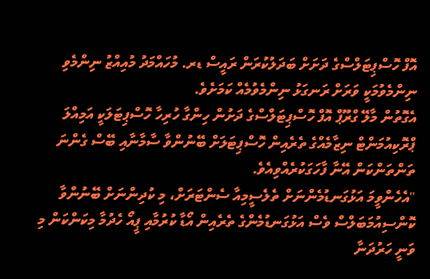އޮފް ހޮސްޕިޓަލްސްގެ ދަށަށް ބަދަލުކުރަން ރައީސް ޑރ. މުހައްމަދު މުއިއްޒު ނިންމެވި ނިންމެވުމަކީ ވަރަށް ރަނގަޅު ނިންމެވުމެއް ކަމަށެވެ.
އެގޮތުން މާލޭ ގްރޫޕް އޮފް ހޮސްޕިޓަލްސްގެ ދަށުން ހިންގާ ހުރިހާ ހޮސްޕިޓަލަކީ އަމިއްލަ ޕްރޮކިއުމަންޓް ނިޒާމެއްގެ ތެރެއިން ހޮސްޕިޓަލަށް ބޭނުންވާ ސާމާނާއި ބޭސް ގެންނަ ތަންތަންކަން އޭނާ ފާހަގަކުރެއްވިއެވެ.
"އެހެންވީމަ އަޅުގަނޑުމެންނަށް ތެލެސީމިއާ ސެންޓަރަށް، މި ކުދިންނަށް ބޭނުންވާ ކޮންސިއުމަބަލްސް ވެސް އަޅުގަނޑުމެންގެ ތެރެއިން އޯޑާ ކުރުމާއި ޕީއޯ ހެދުމާ މިކަންކަން މި ވަނީ ހަރުދަނާ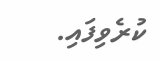ކުރެވިފައި.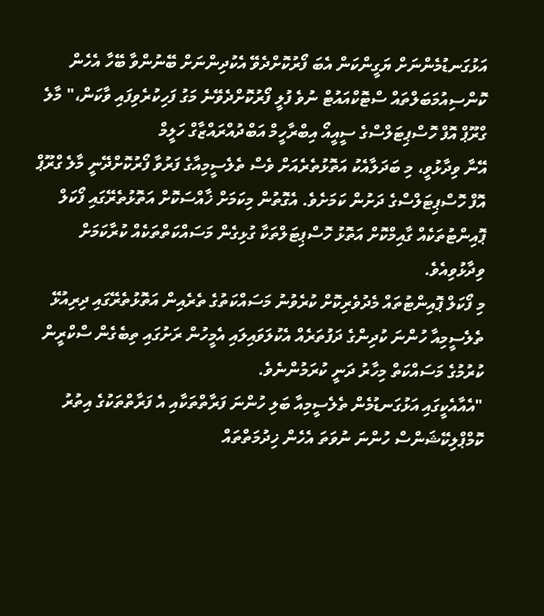އަޅުގަނޑުމެންނަށް ޔަގީންކަން އެބަ ފޯރުކޮށްދެވޭ އެކުދިންނަށް ބޭނުންވާ ބޭހާ އެހެން ކޮންސިއުމަބަލްތައް ސްޓޮކްއައުޓް ނުވެ ފުލީ ފޯރުކޮށްދެވޭނެ މަގު ފަހިކުރެވިފައި ވާކަން،" މާލެ ގްރޫޕް އޮފް ހޮސްޕިޓަލްސްގެ ސީއީއޯ އިބްރާހީމް އަބްދުއްރައްޒާގް ހަލީމް
އޭނާ ވިދާޅުވީ، މި ބަދަލާއެކު އަތޮޅުތެރެއަށް ވެސް ތެލެސީމިއާގެ ފަރުވާ ފޯރުކޮށްދޭނީ މާލެ ގްރޫޕް އޮފް ހޮސްޕިޓަލްސްގެ ދަށުން ކަމަށެވެ. އެގޮތުން މިކަމަށް ޚާއްސަކޮށް އަތޮޅުތެރޭގައި ފޯކަލް ޕޮއިންޓުތަކެއް ގާއިމްކޮށް އަތޮޅު ހޮސްޕިޓަލްތަކާ ގުޅިގެން މަސައްކަތްތަކެއް ކުރާކަމަށް ވިދާޅުވިއެވެ.
މި ފޯކަލް ޕޮއިންޓުތައް މެދުވެރިކޮށް ކުރެވުނު މަސައްކަތުގެ ތެރެއިން އަތޮޅުތެރޭގައި ދިރިއުޅޭ ތެލެސީމިއާ ހުންނަ ކުދިންގެ ދަފުތަރެއް އެކުލަވައިލައި އެމީހުން ރަށުގައި ތިބެގެން ސްކްރީން ކުރުމުގެ މަސައްކަތް މިހާރު ދަނީ ކުރަމުންނެވެ.
"އެއާއެކީގައި އަޅުގަނޑުމެން ތެލެސީމިއާ ބަލި ހުންނަ ފަރާތްތަކާއި އެ ފަރާތްތަކުގެ އިތުރު ކޮމްޕްލިކޭޝަންސް ހުންނަ ނުވަތަ އެހެން ޚިދުމަތްތައް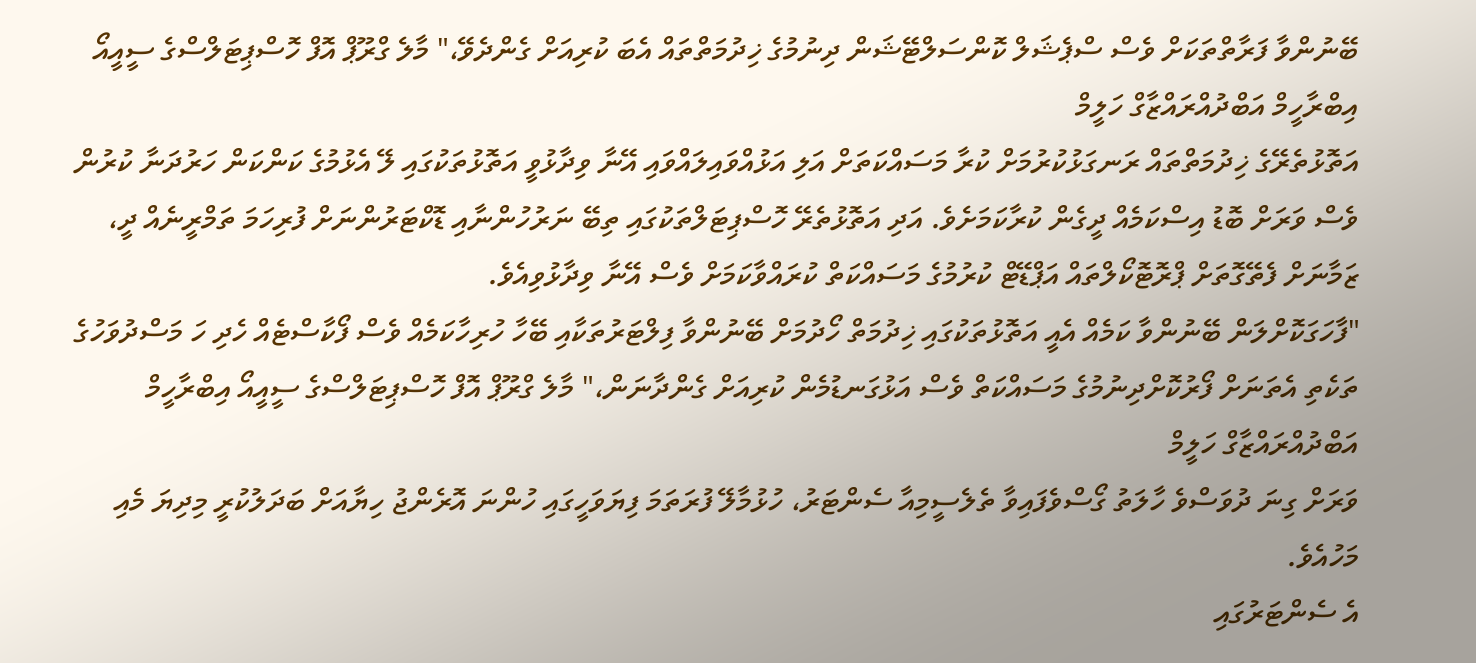ބޭނުންވާ ފަރާތްތަކަށް ވެސް ސްޕެޝަލް ކޮންސަލްޓޭޝަން ދިނުމުގެ ޚިދުމަތްތައް އެބަ ކުރިއަށް ގެންދެވޭ،" މާލެ ގްރޫޕް އޮފް ހޮސްޕިޓަލްސްގެ ސީއީއޯ އިބްރާހީމް އަބްދުއްރައްޒާގް ހަލީމް
އަތޮޅުތެރޭގެ ޚިދުމަތްތައް ރަނގަޅުކުރުމަށް ކުރާ މަސައްކަތަށް އަލި އަޅުއްވައިލައްވައި އޭނާ ވިދާޅުވީ އަތޮޅުތަކުގައި ލޭ އެޅުމުގެ ކަންކަން ހަރުދަނާ ކުރުން ވެސް ވަރަށް ބޮޑު އިސްކަމެއް ދީގެން ކުރާކަމަށެވެ. އަދި އަތޮޅުތެރޭ ހޮސްޕިޓަލްތަކުގައި ތިބޭ ނަރުހުންނާއި ޑޮކްޓަރުންނަށް ފުރިހަމަ ތަމްރީނެއް ދީ، ޒަމާނަށް ފެތޭގޮތަށް ޕްރޮޓޮކޯލްތައް އަޕްޑޭޓް ކުރުމުގެ މަސައްކަތް ކުރައްވާކަމަށް ވެސް އޭނާ ވިދާޅުވިއެވެ.
"ފާހަގަކޮށްލަން ބޭނުންވާ ކަމެއް އެއީ އަތޮޅުތަކުގައި ޚިދުމަތް ހޯދުމަށް ބޭނުންވާ ފިލްޓަރުތަކާއި ބޭހާ ހުރިހާކަމެއް ވެސް ފޯކާސްޓެއް ހެދި ހަ މަސްދުވަހުގެ ތަކެތި އެތަނަށް ފޯރުކޮށްދިނުމުގެ މަސައްކަތް ވެސް އަޅުގަނޑުމެން ކުރިއަށް ގެންދާނަން،" މާލެ ގްރޫޕް އޮފް ހޮސްޕިޓަލްސްގެ ސީއީއޯ އިބްރާހީމް އަބްދުއްރައްޒާގް ހަލީމް
ވަރަށް ގިނަ ދުވަސްވެ ހާލަތު ގޯސްވެފައިވާ ތެލެސީމިއާ ސެންޓަރު، ހުޅުމާލޭ ފުރަތަމަ ފިޔަވަހީގައި ހުންނަ އޮރެންޖު ހިޔާއަށް ބަދަލުކުރީ މިދިޔަ މެއި މަހުއެވެ.
އެ ސެންޓަރުގައި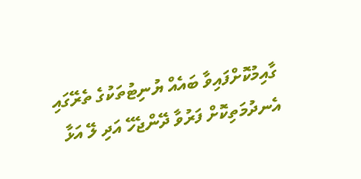ގާއިމުކޮށްފައިވާ ބައެއް ޔުނިޓުތަކުގެ ތެރޭގައި އެނދުމަތިކޮށް ފަރުވާ ދޭންޖެހޭ އަދި ލޭ އަޅާ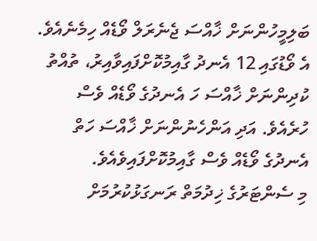ބަލިމީހުންނަށް ޚާއްސަ ޖެނެރަލް ވޯޑެއް ހިމެނެއެވެ. އެ ވޯޑުގައި 12 އެނދު ގާއިމުކޮށްފައިވާއިރު، ތުއްތު ކުދިންނަށް ޚާއްސަ ހަ އެނދުގެ ވޯޑެއް ވެސް ހުރެއެވެ. އަދި އަންހެނުންނަށް ޚާއްސަ ހަތް އެނދުގެ ވޯޑެއް ވެސް ގާއިމުކޮށްފައިވެއެވެ.
މި ސެންޓަރުގެ ޚިދުމަތް ރަނގަޅުކުރުމަށް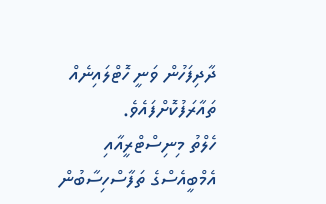ދާދިފަހުން ވަނީ ހޮޓްލައިނެއް ތައާރަފުކޮށްފައެވެ.
ހެލްތު މިނިސްޓްރީއާއި އެމްބީއެސްގެ ތަފާސްހިސާބުން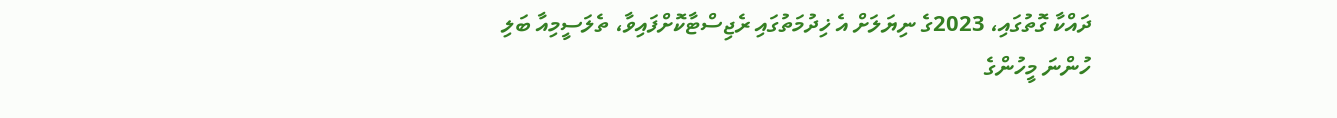ދައްކާ ގޮތުގައި، 2023ގެ ނިޔަލަށް އެ ޚިދުމަތުގައި ރެޖިސްޓާކޮށްފައިވާ، ތެލަސީމިއާ ބަލި ހުންނަ މީހުންގެ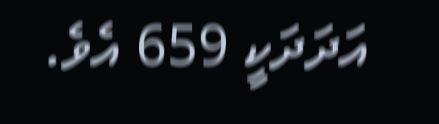އަދަދަކީ 659 އެވެ.